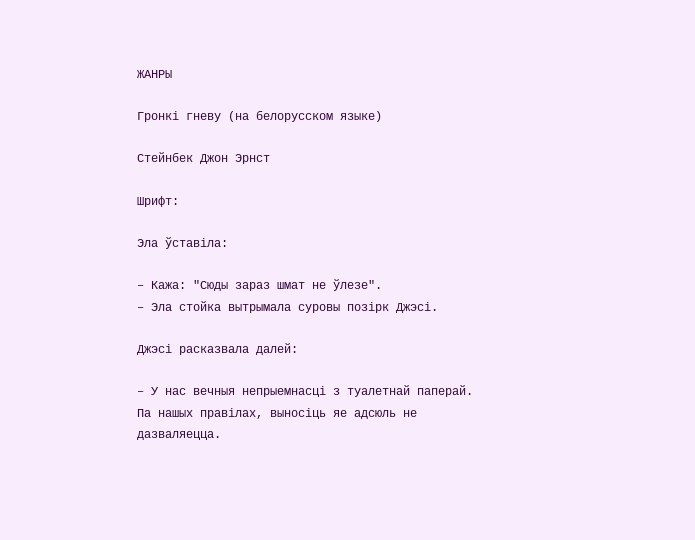ЖАНРЫ

Гронкi гневу (на белорусском языке)

Стейнбек Джон Эрнст

Шрифт:

Эла ўставiла:

– Кажа: "Сюды зараз шмат не ўлезе".
– Эла стойка вытрымала суровы позiрк Джэсi.

Джэсi расказвала далей:

– У нас вечныя непрыемнасцi з туалетнай паперай. Па нашых правiлах, выносiць яе адсюль не дазваляецца.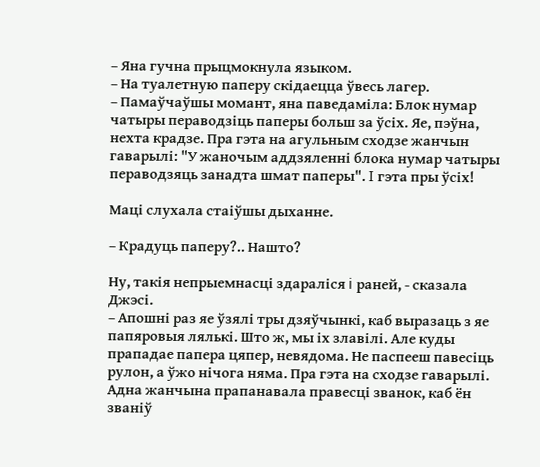– Яна гучна прыцмокнула языком.
– На туалетную паперу скiдаецца ўвесь лагер.
– Памаўчаўшы момант, яна паведамiла: Блок нумар чатыры пераводзiць паперы больш за ўсiх. Яе, пэўна, нехта крадзе. Пра гэта на агульным сходзе жанчын гаварылi: "У жаночым аддзяленнi блока нумар чатыры пераводзяць занадта шмат паперы". I гэта пры ўсiх!

Мацi слухала стаiўшы дыханне.

– Крадуць паперу?.. Нашто?

Ну, такiя непрыемнасцi здаралiся i раней, - сказала Джэсi.
– Апошнi раз яе ўзялi тры дзяўчынкi, каб выразаць з яе папяровыя лялькi. Што ж, мы iх злавiлi. Але куды прападае папера цяпер, невядома. Не паспееш павесiць рулон, а ўжо нiчога няма. Пра гэта на сходзе гаварылi. Адна жанчына прапанавала правесцi званок, каб ён званiў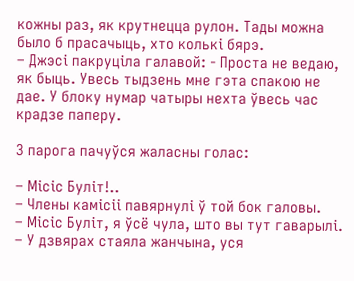кожны раз, як крутнецца рулон. Тады можна было б прасачыць, хто колькi бярэ.
– Джэсi пакруцiла галавой: - Проста не ведаю, як быць. Увесь тыдзень мне гэта спакою не дае. У блоку нумар чатыры нехта ўвесь час крадзе паперу.

З парога пачуўся жаласны голас:

– Мiсiс Булiт!..
– Члены камiсii павярнулi ў той бок галовы.
– Мiсiс Булiт, я ўсё чула, што вы тут гаварылi.
– У дзвярах стаяла жанчына, уся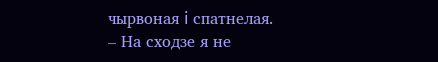чырвоная i спатнелая.
– На сходзе я не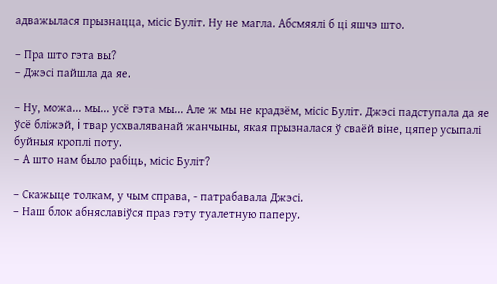адважылася прызнацца, мiсiс Булiт. Ну не магла. Абсмяялi б цi яшчэ што.

– Пра што гэта вы?
– Джэсi пайшла да яе.

– Ну, можа... мы... усё гэта мы... Але ж мы не крадзём, мiсiс Булiт. Джэсi падступала да яе ўсё блiжэй, i твар усхваляванай жанчыны, якая прызналася ў сваёй вiне, цяпер усыпалi буйныя кроплi поту.
– А што нам было рабiць, мiсiс Булiт?

– Скажыце толкам, у чым справа, - патрабавала Джэсi.
– Наш блок абняславiўся праз гэту туалетную паперу.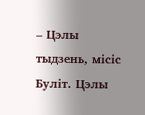– Цэлы тыдзень, мiсiс Булiт. Цэлы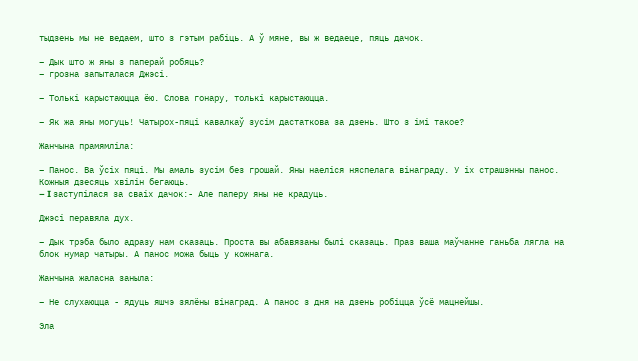тыдзень мы не ведаем, што з гэтым рабiць. А ў мяне, вы ж ведаеце, пяць дачок.

– Дык што ж яны з паперай робяць?
– грозна запыталася Джэсi.

– Толькi карыстаюцца ёю. Слова гонару, толькi карыстаюцца.

– Як жа яны могуць! Чатырох-пяцi кавалкаў зусiм дастаткова за дзень. Што з iмi такое?

Жанчына прамямлiла:

– Панос. Ва ўсiх пяцi. Мы амаль зусiм без грошай. Яны наелiся няспелага вiнаграду. У iх страшэнны панос. Кожныя дзесяць хвiлiн бегаюць.
– I заступiлася за сваiх дачок:- Але паперу яны не крадуць.

Джэсi перавяла дух.

– Дык трэба было адразу нам сказаць. Проста вы абавязаны былi сказаць. Праз ваша маўчанне ганьба лягла на блок нумар чатыры. А панос можа быць у кожнага.

Жанчына жаласна заныла:

– Не слухаюцца - ядуць яшчэ зялёны вiнаград. А панос з дня на дзень робiцца ўсё мацнейшы.

Эла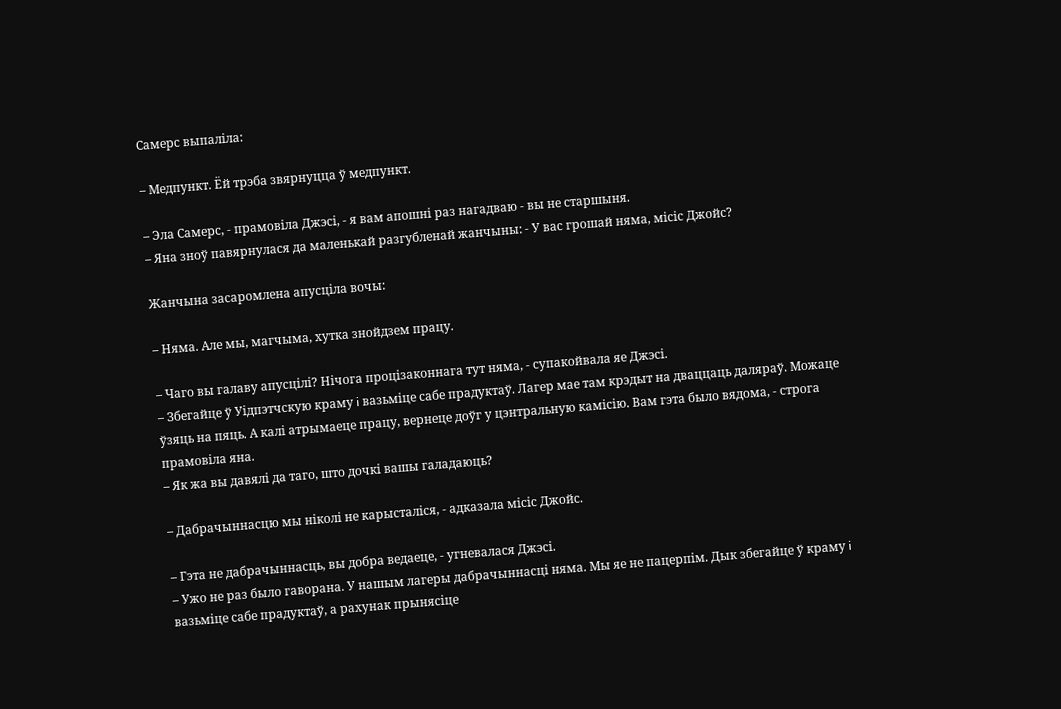Самерс выпалiла:

– Медпункт. Ёй трэба звярнуцца ў медпункт.

– Эла Самерс, - прамовiла Джэсi, - я вам апошнi раз нагадваю - вы не старшыня.
– Яна зноў павярнулася да маленькай разгубленай жанчыны: - У вас грошай няма, мiсiс Джойс?

Жанчына засаромлена апусцiла вочы:

– Няма. Але мы, магчыма, хутка знойдзем працу.

– Чаго вы галаву апусцiлi? Нiчога процiзаконнага тут няма, - супакойвала яе Джэсi.
– Збегайце ў Уiдпэтчскую краму i вазьмiце сабе прадуктаў. Лагер мае там крэдыт на дваццаць даляраў. Можаце ўзяць на пяць. А калi атрымаеце працу, вернеце доўг у цэнтральную камiсiю. Вам гэта было вядома, - строга прамовiла яна.
– Як жа вы давялi да таго, што дочкi вашы галадаюць?

– Дабрачыннасцю мы нiколi не карысталiся, - адказала мiсiс Джойс.

– Гэта не дабрачыннасць, вы добра ведаеце, - угневалася Джэсi.
– Ужо не раз было гаворана. У нашым лагеры дабрачыннасцi няма. Мы яе не пацерпiм. Дык збегайце ў краму i вазьмiце сабе прадуктаў, а рахунак прынясiце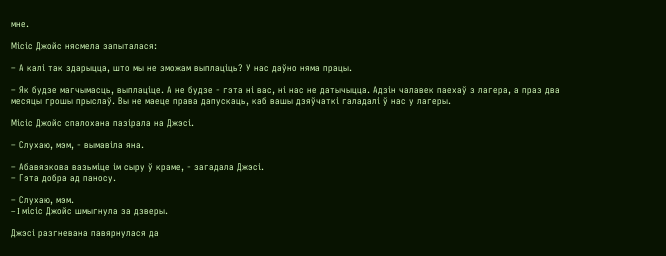мне.

Мiсiс Джойс нясмела запыталася:

– А калi так здарыцца, што мы не зможам выплацiць? У нас даўно няма працы.

– Як будзе магчымасць, выплацiце. А не будзе - гэта нi вас, нi нас не датычыцца. Адзiн чалавек паехаў з лагера, а праз два месяцы грошы прыслаў. Вы не маеце права дапускаць, каб вашы дзяўчаткi галадалi ў нас у лагеры.

Мiсiс Джойс спалохана пазiрала на Джэсi.

– Слухаю, мэм, - вымавiла яна.

– Абавязкова вазьмiце iм сыру ў краме, - загадала Джэсi.
– Гэта добра ад паносу.

– Слухаю, мэм.
– I мiсiс Джойс шмыгнула за дзверы.

Джэсi разгневана павярнулася да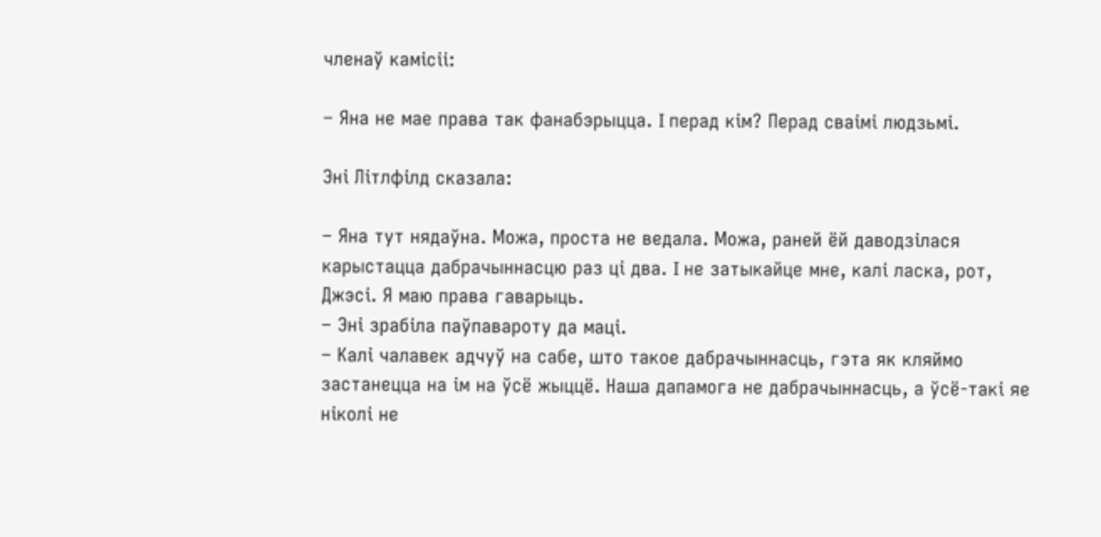членаў камiсii:

– Яна не мае права так фанабэрыцца. I перад кiм? Перад сваiмi людзьмi.

Энi Лiтлфiлд сказала:

– Яна тут нядаўна. Можа, проста не ведала. Можа, раней ёй даводзiлася карыстацца дабрачыннасцю раз цi два. I не затыкайце мне, калi ласка, рот, Джэсi. Я маю права гаварыць.
– Энi зрабiла паўпавароту да мацi.
– Калi чалавек адчуў на сабе, што такое дабрачыннасць, гэта як кляймо застанецца на iм на ўсё жыццё. Наша дапамога не дабрачыннасць, а ўсё-такi яе нiколi не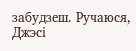забудзеш. Ручаюся, Джэсi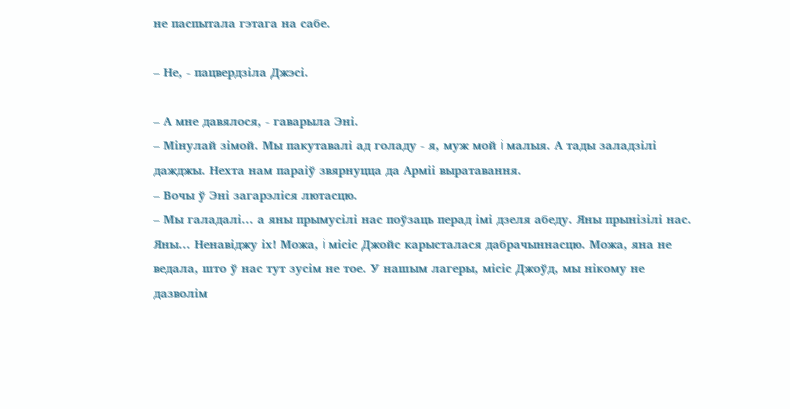не паспытала гэтага на сабе.

– Не, - пацвердзiла Джэсi.

– А мне давялося, - гаварыла Энi.
– Мiнулай зiмой. Мы пакутавалi ад голаду - я, муж мой i малыя. А тады заладзiлi дажджы. Нехта нам параiў звярнуцца да Армii выратавання.
– Вочы ў Энi загарэлiся лютасцю.
– Мы галадалi... а яны прымусiлi нас поўзаць перад iмi дзеля абеду. Яны прынiзiлi нас. Яны... Ненавiджу iх! Можа, i мiсiс Джойс карысталася дабрачыннасцю. Можа, яна не ведала, што ў нас тут зусiм не тое. У нашым лагеры, мiсiс Джоўд, мы нiкому не дазволiм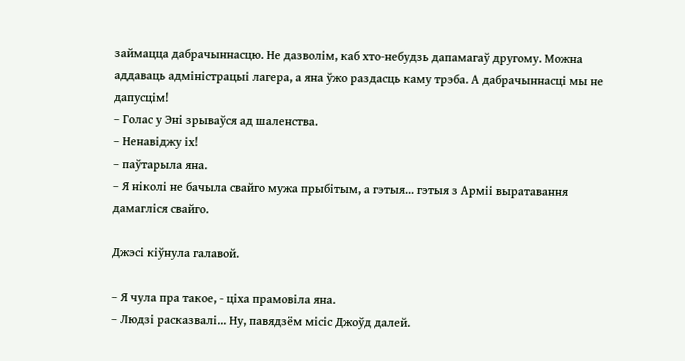займацца дабрачыннасцю. Не дазволiм, каб хто-небудзь дапамагаў другому. Можна аддаваць адмiнiстрацыi лагера, а яна ўжо раздасць каму трэба. А дабрачыннасцi мы не дапусцiм!
– Голас у Энi зрываўся ад шаленства.
– Ненавiджу iх!
– паўтарыла яна.
– Я нiколi не бачыла свайго мужа прыбiтым, а гэтыя... гэтыя з Армii выратавання дамаглiся свайго.

Джэсi кiўнула галавой.

– Я чула пра такое, - цiха прамовiла яна.
– Людзi расказвалi... Ну, павядзём мiсiс Джоўд далей.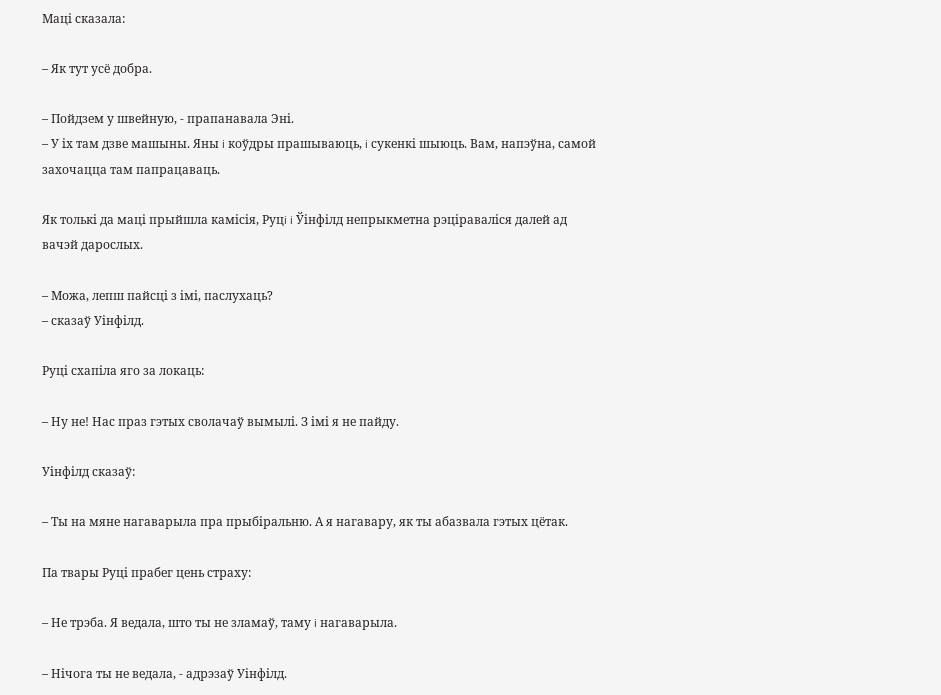Мацi сказала:

– Як тут усё добра.

– Пойдзем у швейную, - прапанавала Энi.
– У iх там дзве машыны. Яны i коўдры прашываюць, i сукенкi шыюць. Вам, напэўна, самой захочацца там папрацаваць.

Як толькi да мацi прыйшла камiсiя, Руцi i Ўiнфiлд непрыкметна рэцiравалiся далей ад вачэй дарослых.

– Можа, лепш пайсцi з iмi, паслухаць?
– сказаў Уiнфiлд.

Руцi схапiла яго за локаць:

– Ну не! Нас праз гэтых сволачаў вымылi. З iмi я не пайду.

Уiнфiлд сказаў:

– Ты на мяне нагаварыла пра прыбiральню. А я нагавару, як ты абазвала гэтых цётак.

Па твары Руцi прабег цень страху:

– Не трэба. Я ведала, што ты не зламаў, таму i нагаварыла.

– Нiчога ты не ведала, - адрэзаў Уiнфiлд.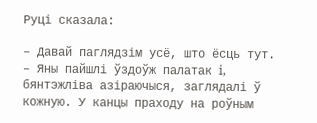Руцi сказала:

– Давай паглядзiм усё, што ёсць тут.
– Яны пайшлi ўздоўж палатак i, бянтэжлiва азiраючыся, заглядалi ў кожную. У канцы праходу на роўным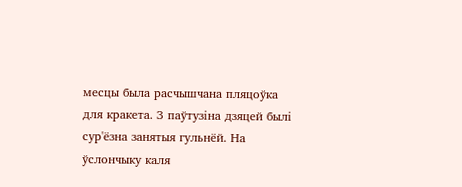месцы была расчышчана пляцоўка для кракета. З паўтузiна дзяцей былi сур'ёзна занятыя гульнёй. На ўслончыку каля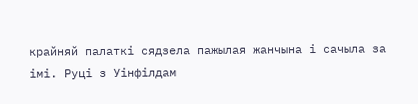крайняй палаткi сядзела пажылая жанчына i сачыла за iмi. Руцi з Уiнфiлдам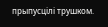прыпусцiлi трушком.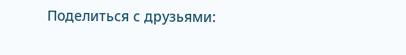Поделиться с друзьями: